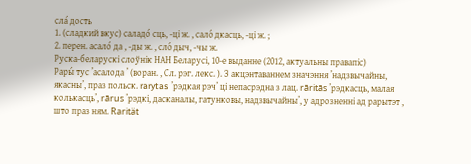сла́ дость
1. (сладкий вкус) саладо́ сць, -ці ж. , сало́ дкасць, -ці ж. ;
2. перен. асало́ да , -ды ж. , сло́ дыч, -чы ж.
Руска-беларускі слоўнік НАН Беларусі, 10-е выданне (2012, актуальны правапіс)
Рары́ тус ’асалода ’ (воран. , Сл. рэг. лекс. ). З акцэнтаваннем значэння ’надзвычайны, якасны’, праз польск. rarytas ’рэдкая рэч’ ці непасрэдна з лац. rāritās ’рэдкасць, малая колькасць’, rārus ’рэдкі, дасканалы, гатунковы, надзвычайны’, у адрозненні ад рарытэт , што праз ням. Rarität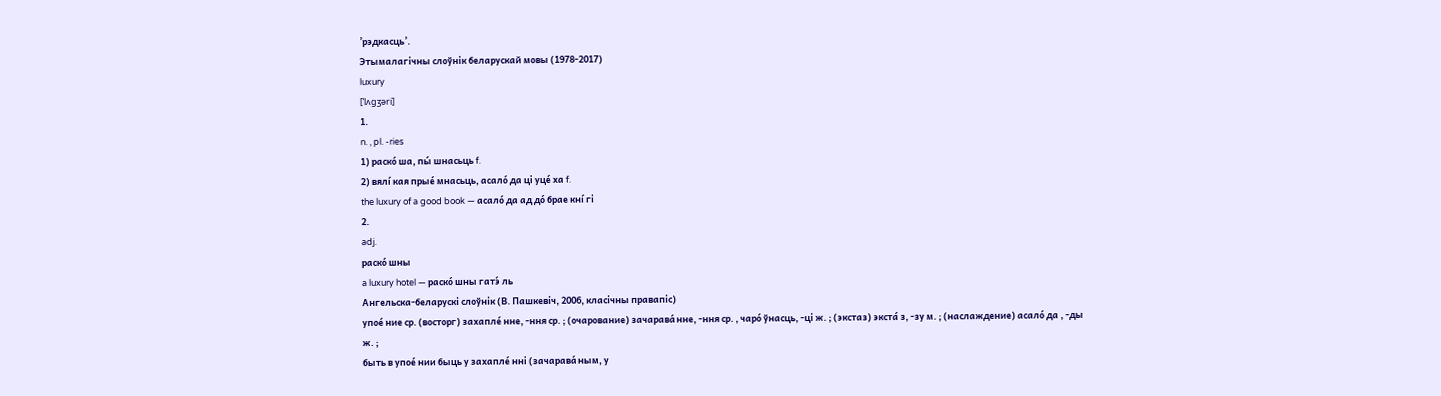’рэдкасць’.
Этымалагічны слоўнік беларускай мовы (1978-2017)
luxury
[ˈlʌgʒəri]
1.
n. , pl. -ries
1) раско́ ша, пы́ шнасьць f.
2) вялі́ кая прые́ мнасьць, асало́ да ці уце́ ха f.
the luxury of a good book — асало́ да ад до́ брае кні́ гі
2.
adj.
раско́ шны
a luxury hotel — раско́ шны гатэ́ ль
Ангельска-беларускі слоўнік (В. Пашкевіч, 2006, класічны правапіс)
упое́ ние ср. (восторг) захапле́ нне, -ння ср. ; (очарование) зачарава́ нне, -ння ср. , чаро́ ўнасць, -ці ж. ; (экстаз) экста́ з, -зу м. ; (наслаждение) асало́ да , -ды ж. ;
быть в упое́ нии быць у захапле́ нні (зачарава́ ным, у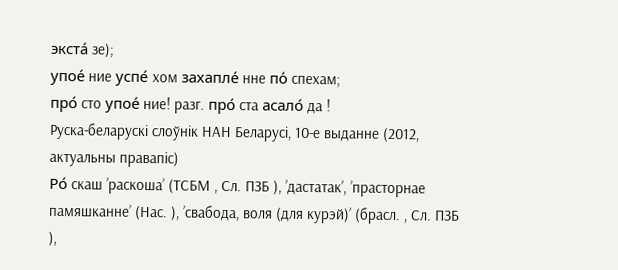экста́ зе);
упое́ ние успе́ хом захапле́ нне по́ спехам;
про́ сто упое́ ние! разг. про́ ста асало́ да !
Руска-беларускі слоўнік НАН Беларусі, 10-е выданне (2012, актуальны правапіс)
Ро́ скаш ’раскоша’ (ТСБМ , Сл. ПЗБ ), ’дастатак’, ’прасторнае памяшканне’ (Нас. ), ’свабода, воля (для курэй)’ (брасл. , Сл. ПЗБ ),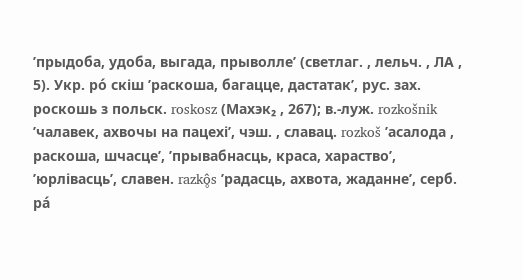’прыдоба, удоба, выгада, прыволле’ (светлаг. , лельч. , ЛА , 5). Укр. ро́ скіш ’раскоша, багацце, дастатак’, рус. зах. роскошь з польск. roskosz (Махэк₂ , 267); в.-луж. rozkošnik ’чалавек, ахвочы на пацехі’, чэш. , славац. rozkoš ’асалода , раскоша, шчасце’, ’прывабнасць, краса, хараство’, ’юрлівасць’, славен. razkô̥s ’радасць, ахвота, жаданне’, серб. ра́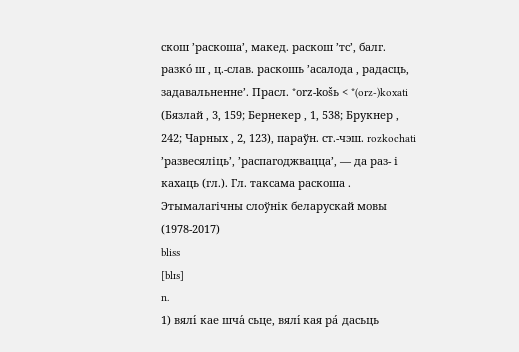скош ’раскоша’, макед. раскош ’тс’, балг. разко́ ш , ц.-слав. раскошь ’асалода , радасць, задавальненне’. Прасл. *orz‑košь < *(orz‑)koxati (Бязлай , 3, 159; Бернекер , 1, 538; Брукнер , 242; Чарных , 2, 123), параўн. ст.-чэш. rozkochati ’развесяліць’, ’распагоджвацца’, — да раз- і кахаць (гл.). Гл. таксама раскоша .
Этымалагічны слоўнік беларускай мовы (1978-2017)
bliss
[blɪs]
n.
1) вялі́ кае шча́ сьце, вялі́ кая ра́ дасьць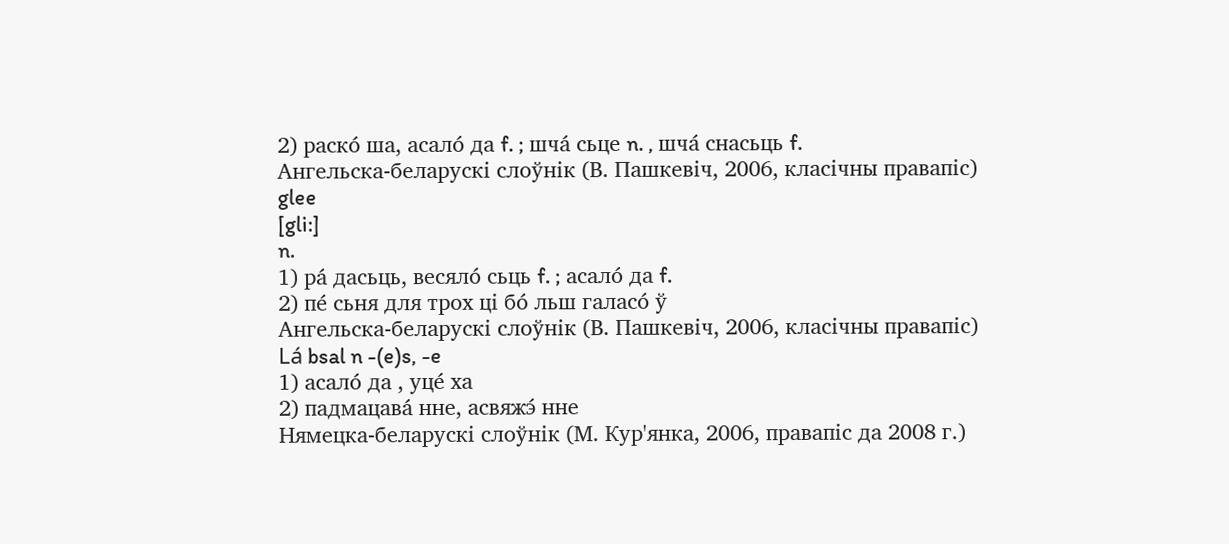2) раско́ ша, асало́ да f. ; шча́ сьце n. , шча́ снасьць f.
Ангельска-беларускі слоўнік (В. Пашкевіч, 2006, класічны правапіс)
glee
[gli:]
n.
1) ра́ дасьць, весяло́ сьць f. ; асало́ да f.
2) пе́ сьня для трох ці бо́ льш галасо́ ў
Ангельска-беларускі слоўнік (В. Пашкевіч, 2006, класічны правапіс)
Lá bsal n -(e)s, -e
1) асало́ да , уце́ ха
2) падмацава́ нне, асвяжэ́ нне
Нямецка-беларускі слоўнік (М. Кур'янка, 2006, правапіс да 2008 г.)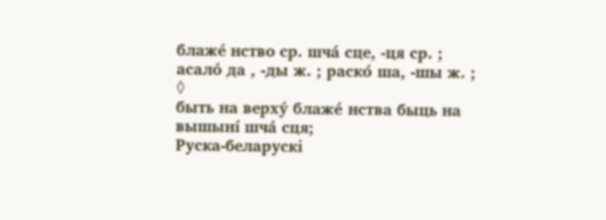блаже́ нство ср. шча́ сце, -ця ср. ; асало́ да , -ды ж. ; раско́ ша, -шы ж. ;
◊
быть на верху́ блаже́ нства быць на вышыні́ шча́ сця;
Руска-беларускі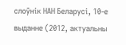слоўнік НАН Беларусі, 10-е выданне (2012, актуальны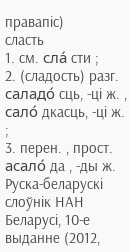правапіс)
сласть
1. см. сла́ сти ;
2. (сладость) разг. саладо́ сць, -ці ж. , сало́ дкасць, -ці ж. ;
3. перен. , прост. асало́ да , -ды ж.
Руска-беларускі слоўнік НАН Беларусі, 10-е выданне (2012,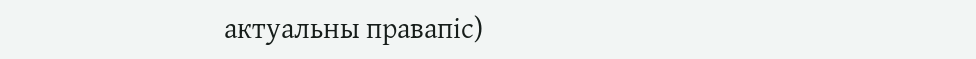актуальны правапіс)